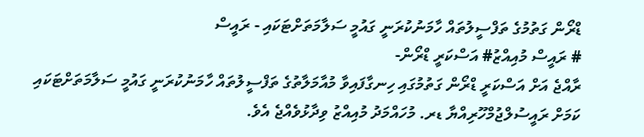ޑްރޯން ގަތުމުގެ ތަފްސީލުތައް ހާމަނުކުރަނީ ގައުމީ ސަލާމަތަށްޓަކައި - ރައީސް
# ރައީސް މުއިއްޒު# އަސްކަރީ ޑްރޯން-
ރާއްޖެ އަށް އަސްކަރީ ޑްރޯން ގަތުމުގައި ހިނގާފައިވާ މުއާމަލާތުގެ ތަފްސީލުތައް ހާމަނުކުރަނީ ގައުމީ ސަލާމަތަށްޓަކައި ކަމަށް ރައީސުލްޖުމްހޫރިއްޔާ ޑރ. މުހައްމަދު މުއިއްޒު ވިދާޅުވެއްޖެ އެވެ.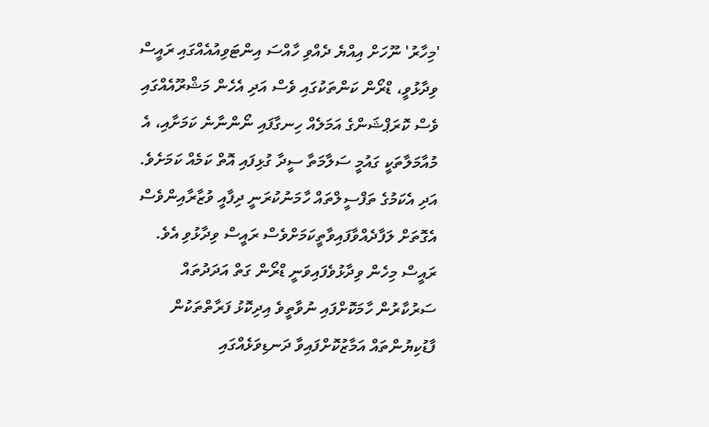'މިހާރު' ނޫހަށް އިއްޔެ ދެއްވި ހާއްސަ އިންޓަވިއުއެއްގައި ރައީސް ވިދާޅުވީ، ޑްރޯން ކަންތަކުގައި ވެސް އަދި އެހެން މަޝްރޫއެއްގައި ވެސް ކޮރަޕްޝަންގެ އަމަލެއް ހިނގާފައި ނޯންނާނެ ކަމަށާއި، އެ މުއާމަލާތަކީ ގައުމީ ސަލާމަތާ ސީދާ ގުޅިފައި އޮތް ކަމެއް ކަމަށެވެ. އަދި އެކަމުގެ ތަފްސީލްތައް ހާމަނުކުރަނީ ދިފާއީ ވުޒާރާއިންވެސް އެގޮތަށް ލަފާދެއްވާފައިވާތީކަމަށްވެސް ރައީސް ވިދާޅުވި އެވެ.
ރައީސް މިހެން ވިދާޅުވެފައިވަނީ ޑްރޯން ގަތް އަދަދުތައް ސަރުކާރުން ހާމަކޮށްފައި ނުވާތީވެ އިދިކޮޅު ފަރާތްތަކުން ފާޑުކިޔުންތައް އަމާޒުކޮށްފައިވާ ދަނޑިވަޅެއްގައި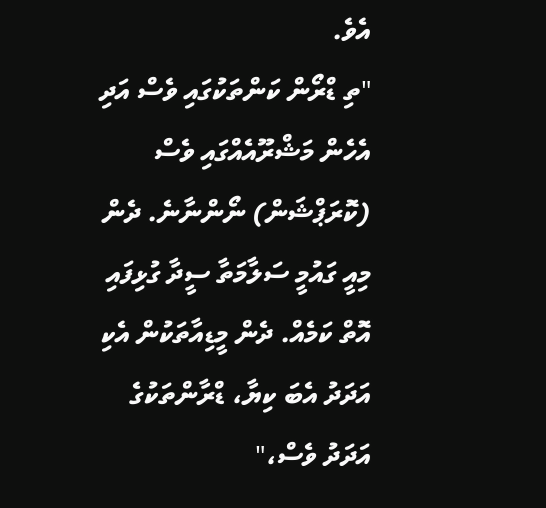އެވެ.
"ތި ޑްރޯން ކަންތަކުގައި ވެސް އަދި އެހެން މަޝްރޫއެއްގައި ވެސް (ކޮރަޕްޝަން) ނޯންނާނެ. ދެން މިއީ ގައުމީ ސަލާމަތާ ސީދާ ގުޅިފައި އޮތް ކަމެއް. ދެން މީޑިއާތަކުން އެކި އަދަދު އެބަ ކިޔާ، ޑްރާންތަކުގެ އަދަދު ވެސް،"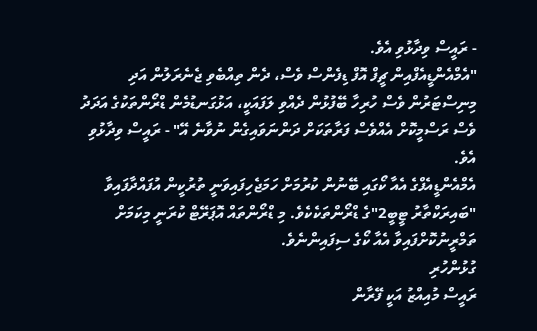- ރައީސް ވިދާޅުވި އެވެ.
"އެމްއެންޑީއެފްއިން ޗީފް އޮފް ޑިފެންސް ވެސް، ދެން ތިއްބެވި ޖެނެރަލުން އަދި މިނިސްޓަރުން ވެސް ހުރިހާ ބޭފުޅުން ދެއްވި ލަފައަކީ، އަޅުގަނޑުމެން ޑްރޯންތަކުގެ އަދަދު ވެސް ރަސްމީކޮށް އެއްވެސް ފަރާތަކަށް ދަންނަވައިގެން ނުވާނެ އޭ" - ރައީސް ވިދާޅުވި އެވެ.
އެމްއެންޑީއެފްގެ އެއާ ކޯގައި ބޭނުން ކުރުމަށް ހަމަޖެހިފައިވަނީ ތުރުކީން އުފައްދާފައިވާ "ބައިރަކްތާރު ޓީބީ2"ގެ ޑްރޯންތަކެކެވެ. މި ޑްރޯންތައް އޮޕަރޭޓް ކުރަނީ މިކަމަށް ތަމްރީނުކޮށްފައިވާ އެއާ ކޯގެ ސިފައިންނެވެ.
ގުޅުންހުރި
ރައީސް މުއިއްޒު އަކީ ފޭރާން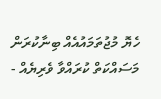ހެޔޮ މުޖުތަމައުއެއް ބިނާކުރަން މަސައްކަތް ކުރައްވާ ވެރިޔެއް -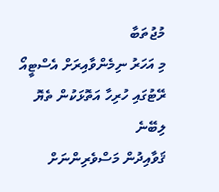މުޖުތަބާ
މި އަހަރު ނިމެންވާއިރަށް އެސްޓީއޯ ރޭޓުގައި ހުރިހާ އަތޮޅަކުން ތެޔޮ ލިބޭނެ
ޤަވާއިދުން މަސްވެރިންނަށް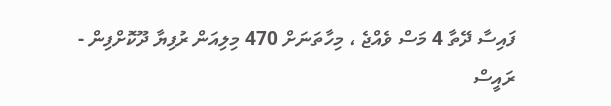ފައިސާ ދޭތާ 4 މަސް ވެއްޖެ ، މިހާތަނަށް 470 މިލިއަން ރުފިޔާ ދޫކޮށްފިން - ރައީސް